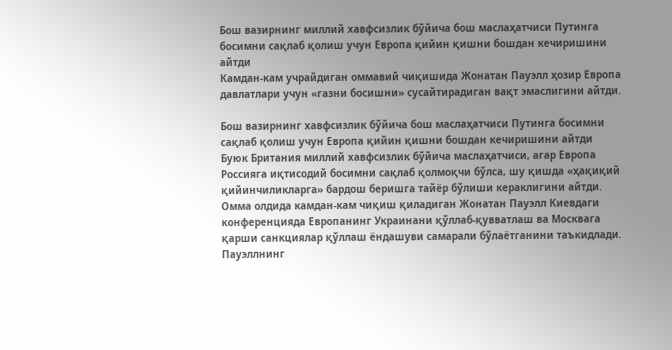Бош вазирнинг миллий хавфсизлик бўйича бош маслаҳатчиси Путинга босимни сақлаб қолиш учун Европа қийин қишни бошдан кечиришини айтди
Камдан-кам учрайдиган оммавий чиқишида Жонатан Пауэлл ҳозир Европа давлатлари учун «газни босишни» сусайтирадиган вақт эмаслигини айтди.

Бош вазирнинг хавфсизлик бўйича бош маслаҳатчиси Путинга босимни сақлаб қолиш учун Европа қийин қишни бошдан кечиришини айтди
Буюк Британия миллий хавфсизлик бўйича маслаҳатчиси, агар Европа Россияга иқтисодий босимни сақлаб қолмоқчи бўлса, шу қишда «ҳақиқий қийинчиликларга» бардош беришга тайёр бўлиши кераклигини айтди.
Омма олдида камдан-кам чиқиш қиладиган Жонатан Пауэлл Киевдаги конференцияда Европанинг Украинани қўллаб-қувватлаш ва Москвага қарши санкциялар қўллаш ёндашуви самарали бўлаётганини таъкидлади.
Пауэллнинг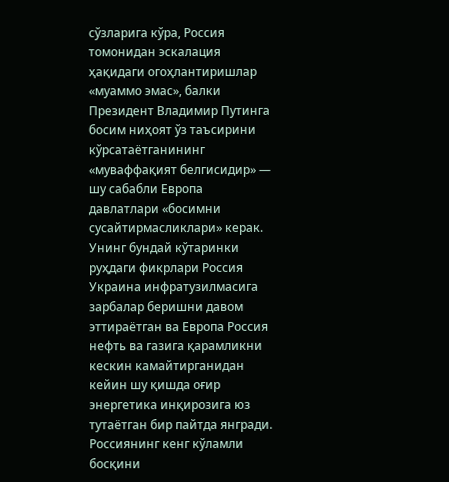сўзларига кўра, Россия томонидан эскалация ҳақидаги огоҳлантиришлар «муаммо эмас», балки Президент Владимир Путинга босим ниҳоят ўз таъсирини кўрсатаётганининг «муваффақият белгисидир» — шу сабабли Европа давлатлари «босимни сусайтирмасликлари» керак.
Унинг бундай кўтаринки руҳдаги фикрлари Россия Украина инфратузилмасига зарбалар беришни давом эттираётган ва Европа Россия нефть ва газига қарамликни кескин камайтирганидан кейин шу қишда оғир энергетика инқирозига юз тутаётган бир пайтда янгради.
Россиянинг кенг кўламли босқини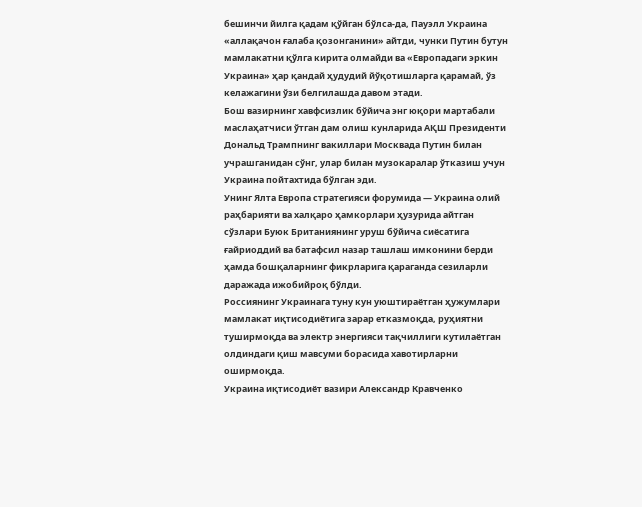бешинчи йилга қадам қўйган бўлса-да, Пауэлл Украина «аллақачон ғалаба қозонганини» айтди, чунки Путин бутун мамлакатни қўлга кирита олмайди ва «Европадаги эркин Украина» ҳар қандай ҳудудий йўқотишларга қарамай, ўз келажагини ўзи белгилашда давом этади.
Бош вазирнинг хавфсизлик бўйича энг юқори мартабали маслаҳатчиси ўтган дам олиш кунларида АҚШ Президенти Дональд Трампнинг вакиллари Москвада Путин билан учрашганидан сўнг, улар билан музокаралар ўтказиш учун Украина пойтахтида бўлган эди.
Унинг Ялта Европа стратегияси форумида — Украина олий раҳбарияти ва халқаро ҳамкорлари ҳузурида айтган сўзлари Буюк Британиянинг уруш бўйича сиёсатига ғайриоддий ва батафсил назар ташлаш имконини берди ҳамда бошқаларнинг фикрларига қараганда сезиларли даражада ижобийроқ бўлди.
Россиянинг Украинага туну кун уюштираётган ҳужумлари мамлакат иқтисодиётига зарар етказмоқда, руҳиятни туширмоқда ва электр энергияси тақчиллиги кутилаётган олдиндаги қиш мавсуми борасида хавотирларни оширмоқда.
Украина иқтисодиёт вазири Александр Кравченко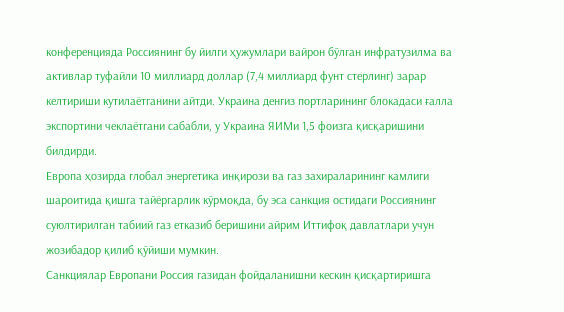конференцияда Россиянинг бу йилги ҳужумлари вайрон бўлган инфратузилма ва активлар туфайли 10 миллиард доллар (7,4 миллиард фунт стерлинг) зарар келтириши кутилаётганини айтди. Украина денгиз портларининг блокадаси ғалла экспортини чеклаётгани сабабли, у Украина ЯИМи 1,5 фоизга қисқаришини билдирди.
Европа ҳозирда глобал энергетика инқирози ва газ захираларининг камлиги шароитида қишга тайёргарлик кўрмоқда, бу эса санкция остидаги Россиянинг суюлтирилган табиий газ етказиб беришини айрим Иттифоқ давлатлари учун жозибадор қилиб қўйиши мумкин.
Санкциялар Европани Россия газидан фойдаланишни кескин қисқартиришга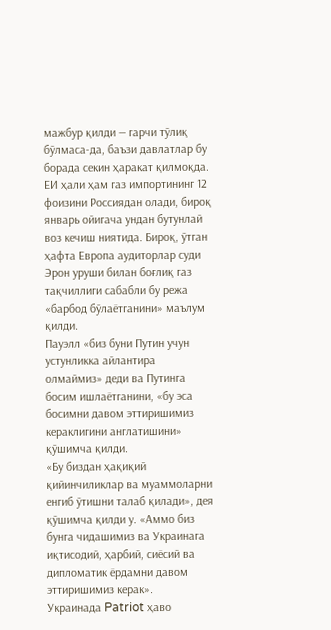мажбур қилди — гарчи тўлиқ бўлмаса-да, баъзи давлатлар бу борада секин ҳаракат қилмоқда.
ЕИ ҳали ҳам газ импортининг 12 фоизини Россиядан олади, бироқ январь ойигача ундан бутунлай воз кечиш ниятида. Бироқ, ўтган ҳафта Европа аудиторлар суди Эрон уруши билан боғлиқ газ тақчиллиги сабабли бу режа «барбод бўлаётганини» маълум қилди.
Пауэлл «биз буни Путин учун устунликка айлантира олмаймиз» деди ва Путинга босим ишлаётганини, «бу эса босимни давом эттиришимиз кераклигини англатишини» қўшимча қилди.
«Бу биздан ҳақиқий қийинчиликлар ва муаммоларни енгиб ўтишни талаб қилади», дея қўшимча қилди у. «Аммо биз бунга чидашимиз ва Украинага иқтисодий, ҳарбий, сиёсий ва дипломатик ёрдамни давом эттиришимиз керак».
Украинада Patriot ҳаво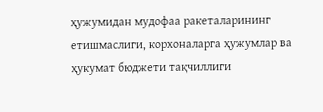ҳужумидан мудофаа ракеталарининг етишмаслиги, корхоналарга ҳужумлар ва ҳукумат бюджети тақчиллиги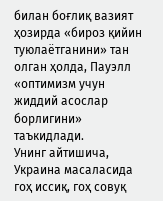билан боғлиқ вазият ҳозирда «бироз қийин туюлаётганини» тан олган ҳолда, Пауэлл «оптимизм учун жиддий асослар борлигини» таъкидлади.
Унинг айтишича, Украина масаласида гоҳ иссиқ, гоҳ совуқ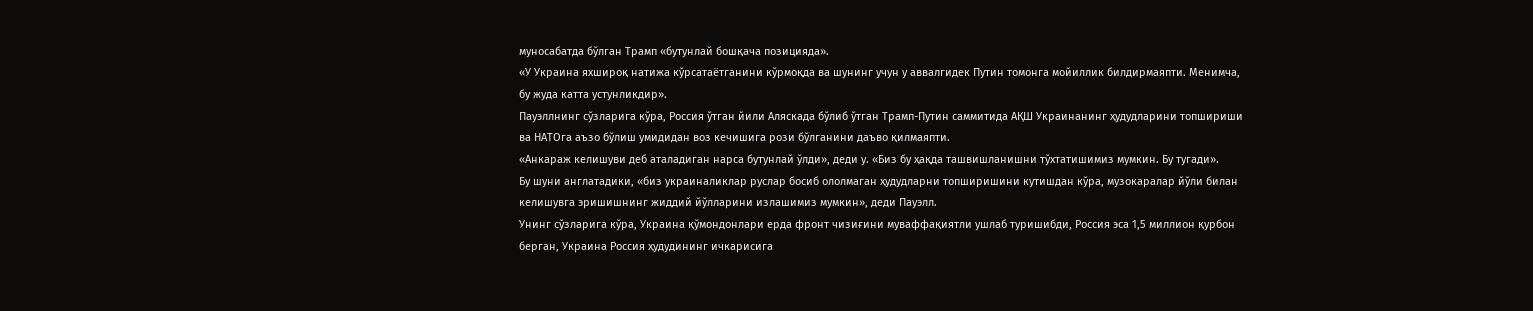муносабатда бўлган Трамп «бутунлай бошқача позицияда».
«У Украина яхшироқ натижа кўрсатаётганини кўрмоқда ва шунинг учун у аввалгидек Путин томонга мойиллик билдирмаяпти. Менимча, бу жуда катта устунликдир».
Пауэллнинг сўзларига кўра, Россия ўтган йили Аляскада бўлиб ўтган Трамп-Путин саммитида АҚШ Украинанинг ҳудудларини топшириши ва НАТОга аъзо бўлиш умидидан воз кечишига рози бўлганини даъво қилмаяпти.
«Анкараж келишуви деб аталадиган нарса бутунлай ўлди», деди у. «Биз бу ҳақда ташвишланишни тўхтатишимиз мумкин. Бу тугади».
Бу шуни англатадики, «биз украиналиклар руслар босиб ололмаган ҳудудларни топширишини кутишдан кўра, музокаралар йўли билан келишувга эришишнинг жиддий йўлларини излашимиз мумкин», деди Пауэлл.
Унинг сўзларига кўра, Украина қўмондонлари ерда фронт чизиғини муваффақиятли ушлаб туришибди, Россия эса 1,5 миллион қурбон берган, Украина Россия ҳудудининг ичкарисига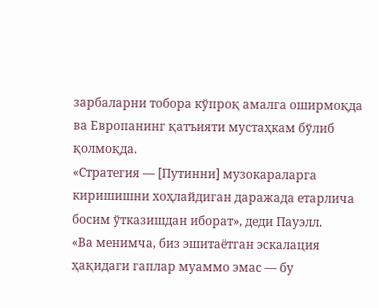зарбаларни тобора кўпроқ амалга оширмоқда ва Европанинг қатъияти мустаҳкам бўлиб қолмоқда.
«Стратегия — [Путинни] музокараларга киришишни хоҳлайдиган даражада етарлича босим ўтказишдан иборат», деди Пауэлл.
«Ва менимча, биз эшитаётган эскалация ҳақидаги гаплар муаммо эмас — бу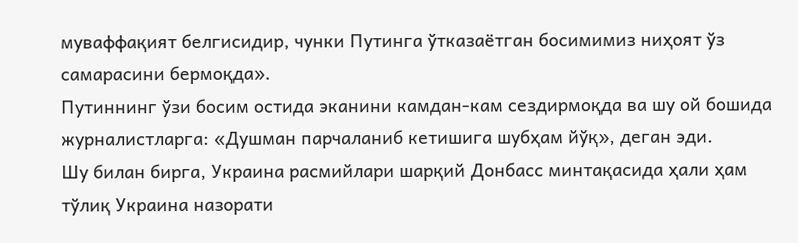муваффақият белгисидир, чунки Путинга ўтказаётган босимимиз ниҳоят ўз самарасини бермоқда».
Путиннинг ўзи босим остида эканини камдан-кам сездирмоқда ва шу ой бошида журналистларга: «Душман парчаланиб кетишига шубҳам йўқ», деган эди.
Шу билан бирга, Украина расмийлари шарқий Донбасс минтақасида ҳали ҳам тўлиқ Украина назорати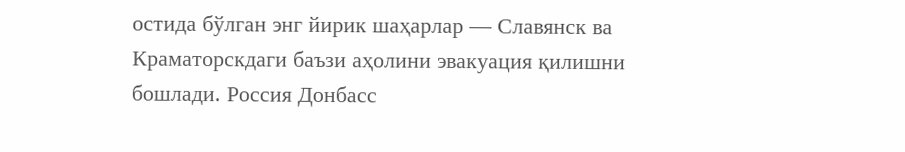остида бўлган энг йирик шаҳарлар — Славянск ва Краматорскдаги баъзи аҳолини эвакуация қилишни бошлади. Россия Донбасс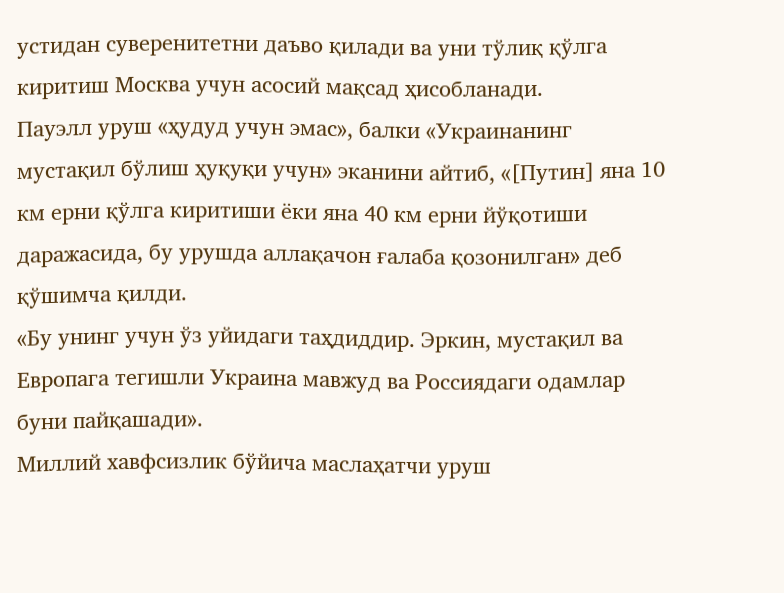устидан суверенитетни даъво қилади ва уни тўлиқ қўлга киритиш Москва учун асосий мақсад ҳисобланади.
Пауэлл уруш «ҳудуд учун эмас», балки «Украинанинг мустақил бўлиш ҳуқуқи учун» эканини айтиб, «[Путин] яна 10 км ерни қўлга киритиши ёки яна 40 км ерни йўқотиши даражасида, бу урушда аллақачон ғалаба қозонилган» деб қўшимча қилди.
«Бу унинг учун ўз уйидаги таҳдиддир. Эркин, мустақил ва Европага тегишли Украина мавжуд ва Россиядаги одамлар буни пайқашади».
Миллий хавфсизлик бўйича маслаҳатчи уруш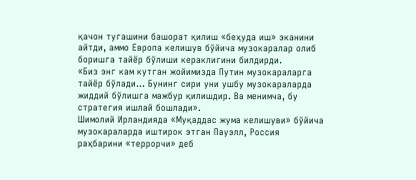қачон тугашини башорат қилиш «беҳуда иш» эканини айтди, аммо Европа келишув бўйича музокаралар олиб боришга тайёр бўлиши кераклигини билдирди.
«Биз энг кам кутган жойимизда Путин музокараларга тайёр бўлади... Бунинг сири уни ушбу музокараларда жиддий бўлишга мажбур қилишдир. Ва менимча, бу стратегия ишлай бошлади».
Шимолий Ирландияда «Муқаддас жума келишуви» бўйича музокараларда иштирок этган Пауэлл, Россия раҳбарини «террорчи» деб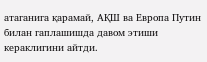атаганига қарамай, АҚШ ва Европа Путин билан гаплашишда давом этиши кераклигини айтди.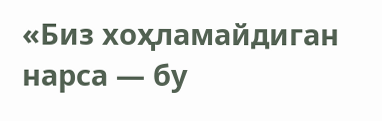«Биз хоҳламайдиган нарса — бу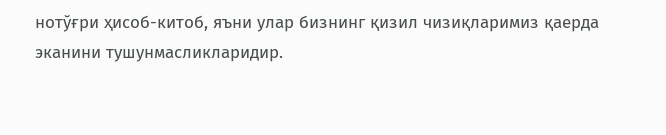нотўғри ҳисоб-китоб, яъни улар бизнинг қизил чизиқларимиз қаерда эканини тушунмасликларидир.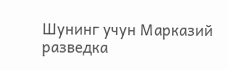Шунинг учун Марказий разведка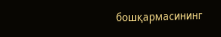бошқармасининг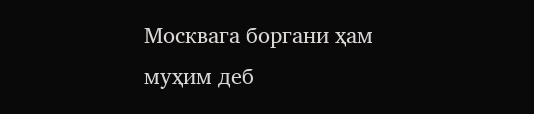Москвага боргани ҳам муҳим деб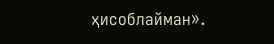ҳисоблайман».